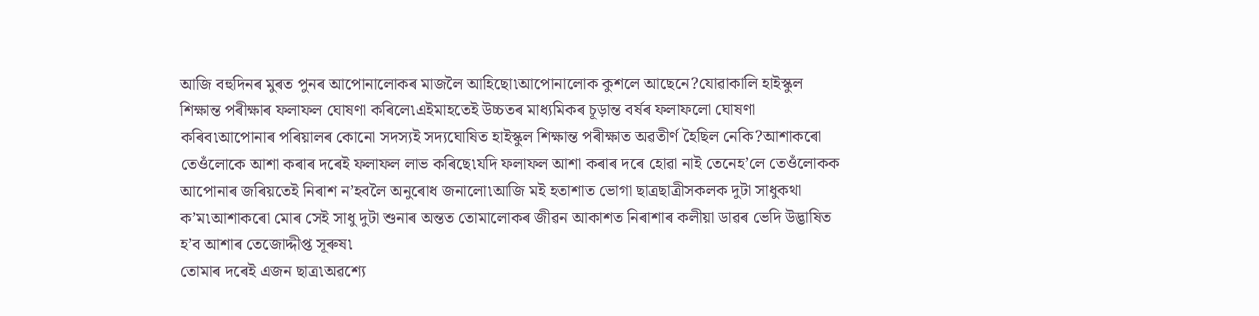আজি বহুদিনৰ মুৰত পুনৰ আপোনালোকৰ মাজলৈ আহিছো৷আপোনালোক কুশলে আছেনে?যোৱাকালি হাইস্কুল শিক্ষান্ত পৰীক্ষাৰ ফলাফল ঘোষণা কৰিলে৷এইমাহতেই উচ্চতৰ মাধ্যমিকৰ চূড়ান্ত বৰ্ষৰ ফলাফলো ঘোষণা কৰিব৷আপোনাৰ পৰিয়ালৰ কোনো সদস্যই সদ্যঘোষিত হাইস্কুল শিক্ষান্ত পৰীক্ষাত অৱতীৰ্ণ হৈছিল নেকি?আশাকৰো তেওঁলোকে আশা কৰাৰ দৰেই ফলাফল লাভ কৰিছে৷যদি ফলাফল আশা কৰাৰ দৰে হোৱা নাই তেনেহ’লে তেওঁলোকক আপোনাৰ জৰিয়তেই নিৰাশ ন’হবলৈ অনুৰোধ জনালো৷আজি মই হতাশাত ভোগা ছাত্ৰছাত্ৰীসকলক দুটা সাধুকথা ক’ম৷আশাকৰো মোৰ সেই সাধু দুটা শুনাৰ অন্তত তোমালোকৰ জীৱন আকাশত নিৰাশাৰ কলীয়া ডাৱৰ ভেদি উদ্ভাষিত হ’ব আশাৰ তেজোদ্দীপ্ত সূৰুষ৷
তোমাৰ দৰেই এজন ছাত্ৰ৷অৱশ্যে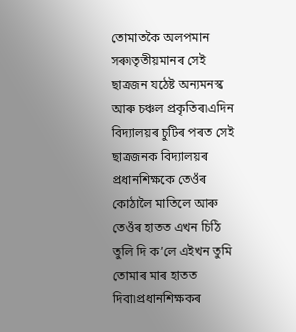তোমাতকৈ অলপমান সৰু৷তৃতীয়মানৰ সেই ছাত্ৰজন যঠেষ্ট অন্যমনস্ক আৰু চঞ্চল প্ৰকৃতিৰ৷এদিন বিদ্যালয়ৰ চুটিৰ পৰত সেই ছাত্ৰজনক বিদ্যালয়ৰ প্ৰধানশিক্ষকে তেওঁৰ কোঠালৈ মাতিলে আৰু তেওঁৰ হাতত এখন চিঠি তুলি দি ক’লে এইখন তুমি তোমাৰ মাৰ হাতত দিবা৷প্ৰধানশিক্ষকৰ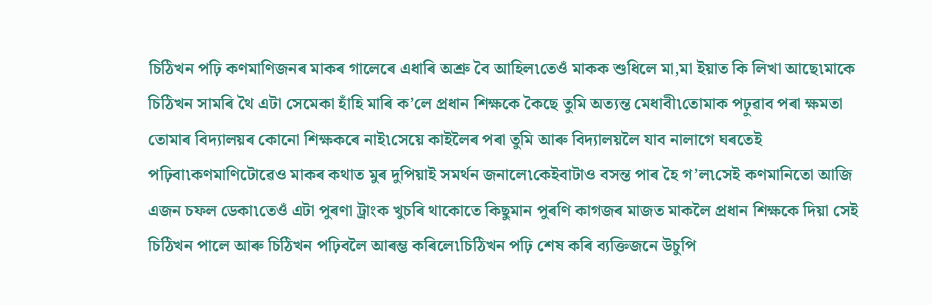চিঠিখন পঢ়ি কণমাণিজনৰ মাকৰ গালেৰে এধাৰি অশ্ৰু বৈ আহিল৷তেওঁ মাকক শুধিলে মা,মা ইয়াত কি লিখা আছে৷মাকে চিঠিখন সামৰি থৈ এটা সেমেকা হাঁহি মাৰি ক’লে প্ৰধান শিক্ষকে কৈছে তুমি অত্যন্ত মেধাবী৷তোমাক পঢ়ুৱাব পৰা ক্ষমতা তোমাৰ বিদ্যালয়ৰ কোনো শিক্ষকৰে নাই৷সেয়ে কাইলৈৰ পৰা তুমি আৰু বিদ্যালয়লৈ যাব নালাগে ঘৰতেই পঢ়িবা৷কণমাণিটোৱেও মাকৰ কথাত মুৰ দুপিয়াই সমৰ্থন জনালে৷কেইবাটাও বসন্ত পাৰ হৈ গ’ল৷সেই কণমানিতো আজি এজন চফল ডেকা৷তেওঁ এটা পুৰণা ট্ৰাংক খুচৰি থাকোতে কিছুমান পুৰণি কাগজৰ মাজত মাকলৈ প্ৰধান শিক্ষকে দিয়া সেই চিঠিখন পালে আৰু চিঠিখন পঢ়িবলৈ আৰম্ভ কৰিলে৷চিঠিখন পঢ়ি শেষ কৰি ব্যক্তিজনে উচুপি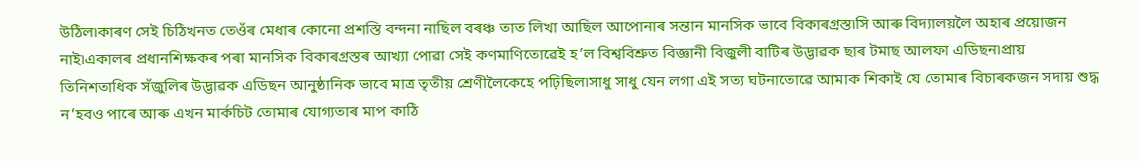উঠিল৷কাৰণ সেই চিঠিখনত তেওঁৰ মেধাৰ কোনো প্ৰশস্তি বন্দনা নাছিল বৰঞ্চ তাত লিখা আছিল আপোনাৰ সন্তান মানসিক ভাবে বিকাৰগ্ৰস্ত৷সি আৰু বিদ্যালয়লৈ অহাৰ প্ৰয়োজন নাই৷একালৰ প্ৰধানশিক্ষকৰ পৰা মানসিক বিকাৰগ্ৰস্তৰ আখ্যা পোৱা সেই কণমাণিতোৱেই হ’ল বিশ্ববিশ্ৰুত বিজ্ঞানী বিজুলী বাটিৰ উদ্ভাৱক ছাৰ টমাছ আলফা এডিছন৷প্ৰায় তিনিশতাধিক সঁজুলিৰ উদ্ভাৱক এডিছন আনুষ্ঠানিক ভাবে মাত্ৰ তৃতীয় শ্ৰেণীলৈকেহে পঢ়িছিল৷সাধু সাধু যেন লগা এই সত্য ঘটনাতোৱে আমাক শিকাই যে তোমাৰ বিচাৰকজন সদায় শুদ্ধ ন’হবও পাৰে আৰু এখন মাৰ্কচিট তোমাৰ যোগ্যতাৰ মাপ কাঠি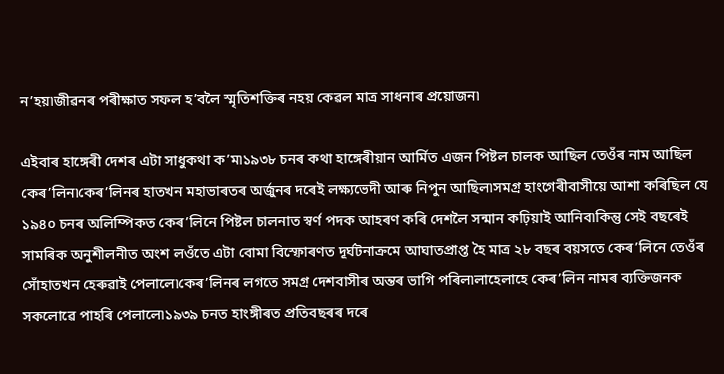ন’হয়৷জীৱনৰ পৰীক্ষাত সফল হ’বলৈ স্মৃতিশক্তিৰ নহয় কেৱল মাত্ৰ সাধনাৰ প্ৰয়োজন৷

এইবাৰ হাঙ্গেৰী দেশৰ এটা সাধুকথা ক’ম৷১৯৩৮ চনৰ কথা হাঙ্গেৰীয়ান আৰ্মিত এজন পিষ্টল চালক আছিল তেওঁৰ নাম আছিল কেৰ’লিন৷কেৰ’লিনৰ হাতখন মহাভাৰতৰ অৰ্জুনৰ দৰেই লক্ষ্যভেদী আৰু নিপুন আছিল৷সমগ্ৰ হাংগেৰীবাসীয়ে আশা কৰিছিল যে ১৯৪০ চনৰ অলিম্পিকত কেৰ’লিনে পিষ্টল চালনাত স্বৰ্ণ পদক আহৰণ কৰি দেশলৈ সন্মান কঢ়িয়াই আনিব৷কিন্তু সেই বছৰেই সামৰিক অনুশীলনীত অংশ লওঁতে এটা বোমা বিস্ফোৰণত দূৰ্ঘটনাক্ৰমে আঘাতপ্ৰাপ্ত হৈ মাত্ৰ ২৮ বছৰ বয়সতে কেৰ’লিনে তেওঁৰ সোঁহাতখন হেৰুৱাই পেলালে৷কেৰ’লিনৰ লগতে সমগ্ৰ দেশবাসীৰ অন্তৰ ভাগি পৰিল৷লাহেলাহে কেৰ’লিন নামৰ ব্যক্তিজনক সকলোৱে পাহৰি পেলালে৷১৯৩৯ চনত হাংঙ্গীৰত প্ৰতিবছৰৰ দৰে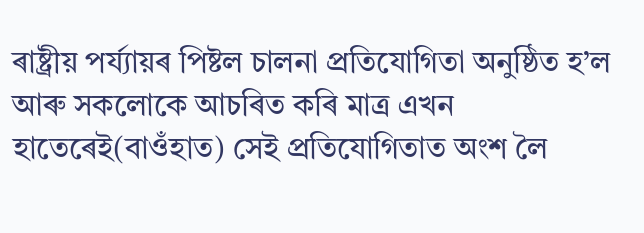ৰাষ্ট্ৰীয় পৰ্য্যায়ৰ পিষ্টল চালনা প্ৰতিযোগিতা অনুষ্ঠিত হ’ল আৰু সকলোকে আচৰিত কৰি মাত্ৰ এখন হাতেৰেই(বাওঁহাত) সেই প্ৰতিযোগিতাত অংশ লৈ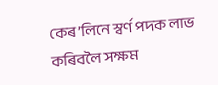কেৰ’লিনে স্বৰ্ণ পদক লাভ কৰিবলৈ সক্ষম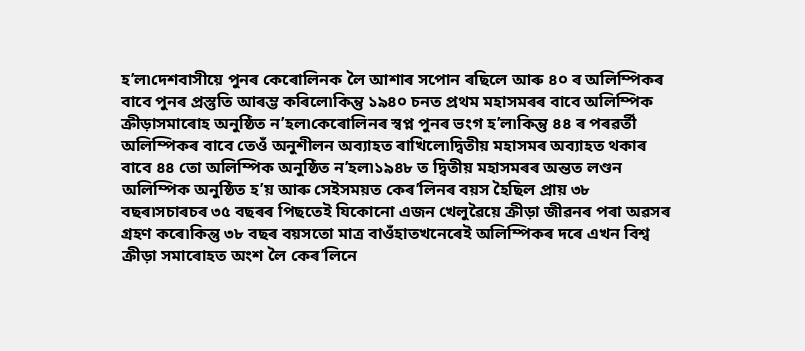হ’ল৷দেশবাসীয়ে পুনৰ কেৰোলিনক লৈ আশাৰ সপোন ৰছিলে আৰু ৪০ ৰ অলিম্পিকৰ বাবে পুনৰ প্ৰস্তুতি আৰম্ভ কৰিলে৷কিন্তু ১৯৪০ চনত প্ৰথম মহাসমৰৰ বাবে অলিম্পিক ক্ৰীড়াসমাৰোহ অনুষ্ঠিত ন’হল৷কেৰোলিনৰ স্বপ্ন পুনৰ ভংগ হ’ল৷কিন্তু ৪৪ ৰ পৰৱৰ্তী অলিম্পিকৰ বাবে তেওঁ অনুশীলন অব্যাহত ৰাখিলে৷দ্বিতীয় মহাসমৰ অব্যাহত থকাৰ বাবে ৪৪ তো অলিম্পিক অনুষ্ঠিত ন’হল৷১৯৪৮ ত দ্বিতীয় মহাসমৰৰ অন্তত লণ্ডন অলিম্পিক অনুষ্ঠিত হ’য় আৰু সেইসময়ত কেৰ’লিনৰ বয়স হৈছিল প্ৰায় ৩৮ বছৰ৷সচাৰচৰ ৩৫ বছৰৰ পিছতেই যিকোনো এজন খেলুৱৈয়ে ক্ৰীড়া জীৱনৰ পৰা অৱসৰ গ্ৰহণ কৰে৷কিন্তু ৩৮ বছৰ বয়সতো মাত্ৰ বাওঁহাতখনেৰেই অলিম্পিকৰ দৰে এখন বিশ্ব ক্ৰীড়া সমাৰোহত অংশ লৈ কেৰ’লিনে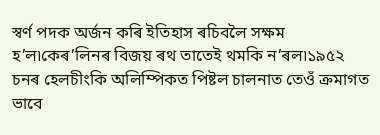স্বৰ্ণ পদক অৰ্জন কৰি ইতিহাস ৰচিবলৈ সক্ষম হ’ল৷কেৰ’লিনৰ বিজয় ৰথ তাতেই থমকি ন’ৰল৷১৯৫২ চনৰ হেলচীংকি অলিম্পিকত পিষ্টল চালনাত তেওঁ ক্ৰমাগত ভাবে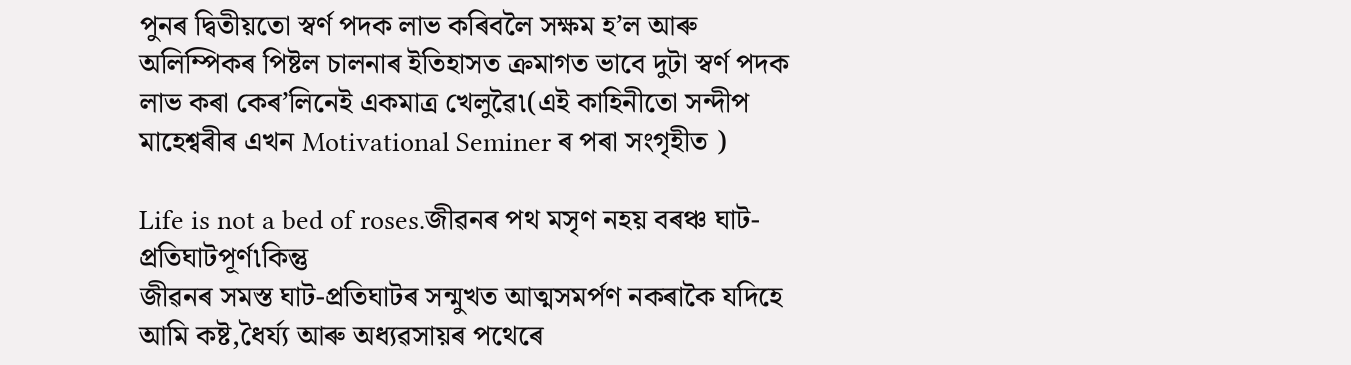পুনৰ দ্বিতীয়তো স্বৰ্ণ পদক লাভ কৰিবলৈ সক্ষম হ’ল আৰু অলিম্পিকৰ পিষ্টল চালনাৰ ইতিহাসত ক্ৰমাগত ভাবে দুটা স্বৰ্ণ পদক লাভ কৰা কেৰ’লিনেই একমাত্ৰ খেলুৱৈ৷(এই কাহিনীতো সন্দীপ মাহেশ্বৰীৰ এখন Motivational Seminer ৰ পৰা সংগৃহীত )

Life is not a bed of roses.জীৱনৰ পথ মসৃণ নহয় বৰঞ্চ ঘাট-প্ৰতিঘাটপূৰ্ণ৷কিন্তু
জীৱনৰ সমস্ত ঘাট-প্ৰতিঘাটৰ সন্মুখত আত্মসমৰ্পণ নকৰাকৈ যদিহে আমি কষ্ট,ধৈৰ্য্য আৰু অধ্যৱসায়ৰ পথেৰে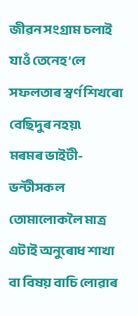জীৱন সংগ্ৰাম চলাই যাওঁ তেনেহ’লে সফলতাৰ স্বৰ্ণ শিখৰো বেছিদুৰ নহয়৷
মৰমৰ ভাইটী-ভন্টীসকল তোমালোকলৈ মাত্ৰ এটাই অনুৰোধ শাখা বা বিষয় বাচি লোৱাৰ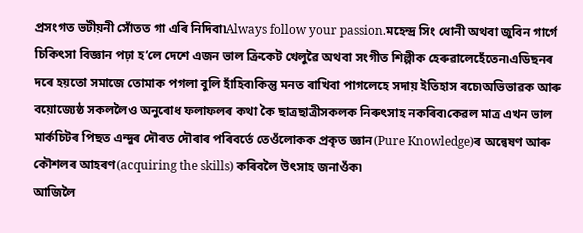প্ৰসংগত ভটীয়নী সোঁতত গা এৰি নিদিবা৷Always follow your passion.মহেন্দ্ৰ সিং ধোনী অথবা জুবিন গাৰ্গে চিকিৎসা বিজ্ঞান পঢ়া হ’লে দেশে এজন ভাল ক্ৰিকেট খেলুৱৈ অথবা সংগীত শিল্পীক হেৰুৱালেহেঁতেন৷এডিছনৰ দৰে হয়তো সমাজে তোমাক পগলা বুলি হাঁহিব৷কিন্তু মনত ৰাখিবা পাগলেহে সদায় ইতিহাস ৰচে৷অভিভাৱক আৰু বয়োজ্যেষ্ঠ সকললৈও অনুৰোধ ফলাফলৰ কথা কৈ ছাত্ৰছাত্ৰীসকলক নিৰুৎসাহ নকৰিব৷কেৱল মাত্ৰ এখন ভাল মাৰ্কচিটৰ পিছত এন্দুৰ দৌৰত দৌৰাৰ পৰিবৰ্তে তেওঁলোকক প্ৰকৃত জ্ঞান(Pure Knowledge)ৰ অন্বেষণ আৰু কৌশলৰ আহৰণ(acquiring the skills) কৰিবলৈ উৎসাহ জনাওঁক৷
আজিলৈ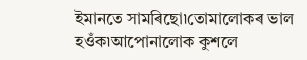ইমানতে সামৰিছো৷তোমালোকৰ ভাল হওঁক৷আপোনালোক কুশলে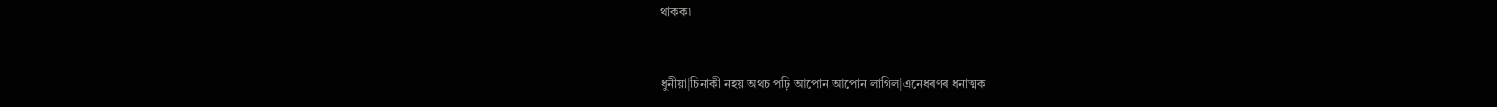থাকক৷


ধুনীয়া|চিনাকী নহয় অথচ পঢ়ি আপোন আপোন লাগিল|এনেধৰণৰ ধনাত্মক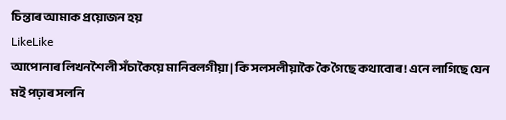চিন্তাৰ আমাক প্ৰয়োজন হয়
LikeLike
আপোনাৰ লিখনশৈলী সঁচাকৈয়ে মানিবলগীয়া | কি সলসলীয়াকৈ কৈ গৈছে কথাবোৰ ! এনে লাগিছে যেন মই পঢ়াৰ সলনি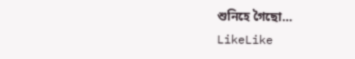শুনিহে গৈছো…
LikeLike